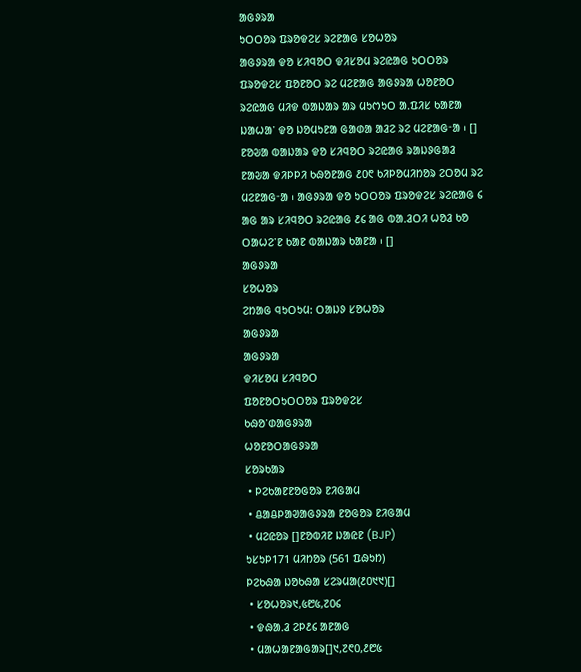ᱟᱜᱽᱨᱟ
ᱩᱛᱛᱚᱨ ᱯᱨᱚᱫᱮᱥ ᱨᱮᱱᱟᱜ ᱥᱚᱦᱚᱨ
ᱟᱜᱽᱨᱟ ᱫᱚ ᱥᱤᱧᱚᱛ ᱫᱤᱥᱚᱢ ᱨᱮᱭᱟᱜ ᱩᱛᱛᱚᱨ ᱯᱨᱚᱫᱮᱥ ᱯᱚᱱᱚᱛ ᱨᱮ ᱢᱮᱱᱟᱜ ᱟᱜᱽᱨᱟ ᱦᱚᱱᱚᱛ ᱨᱮᱭᱟᱜ ᱢᱤᱫ ᱵᱟᱡᱟᱨ ᱟᱨ ᱢᱩᱬᱩᱛ ᱟᱹᱯᱤᱥ ᱠᱟᱱᱟ ᱡᱟᱦᱟᱸ ᱫᱚ ᱡᱚᱢᱩᱱᱟ ᱜᱟᱰᱟ ᱟᱲᱮ ᱨᱮ ᱢᱮᱱᱟᱜᱼᱟ ᱾ [] ᱱᱚᱶᱟ ᱵᱟᱡᱟᱨ ᱫᱚ ᱥᱤᱧᱚᱛ ᱨᱮᱭᱟᱜ ᱨᱟᱡᱽᱜᱟᱲ ᱱᱟᱶᱟ ᱫᱤᱞᱞᱤ ᱠᱷᱚᱱᱟᱜ ᱒᱐᱖ ᱠᱤᱞᱚᱢᱤᱴᱚᱨ ᱮᱛᱚᱢ ᱨᱮ ᱢᱮᱱᱟᱜᱼᱟ ᱾ ᱟᱜᱽᱨᱟ ᱫᱚ ᱩᱛᱛᱚᱨ ᱯᱨᱚᱫᱮᱥ ᱨᱮᱭᱟᱜ ᱔ ᱟᱜ ᱟᱨ ᱥᱤᱧᱚᱛ ᱨᱮᱭᱟᱜ ᱒᱔ ᱟᱜ ᱵᱟᱹᱲᱛᱤ ᱦᱚᱲ ᱠᱚ ᱛᱟᱦᱮᱸᱱ ᱠᱟᱱ ᱵᱟᱡᱟᱨ ᱠᱟᱱᱟ ᱾ []
ᱟᱜᱽᱨᱟ
ᱥᱚᱦᱚᱨ
ᱮᱴᱟᱜ ᱧᱩᱛᱩᱢ: ᱛᱟᱡᱽ ᱥᱚᱦᱚᱨ
ᱟᱜᱽᱨᱟ
ᱟᱜᱽᱨᱟ
ᱫᱤᱥᱚᱢ ᱥᱤᱧᱚᱛ
ᱯᱚᱱᱚᱛᱩᱛᱛᱚᱨ ᱯᱨᱚᱫᱮᱥ
ᱠᱷᱚᱸᱰᱟᱜᱽᱨᱟ
ᱦᱚᱱᱚᱛᱟᱜᱽᱨᱟ
ᱥᱚᱨᱠᱟᱨ
 • ᱞᱮᱠᱟᱱᱱᱚᱜᱚᱨ ᱱᱤᱜᱟᱢ
 • ᱪᱟᱪᱞᱟᱣᱟᱜᱽᱨᱟ ᱱᱚᱜᱚᱨ ᱱᱤᱜᱟᱢ
 • ᱢᱮᱭᱚᱨ []ᱱᱚᱵᱤᱱ ᱡᱟᱭᱱ (BJP)
ᱩᱥᱩᱞ171 ᱢᱤᱴᱚᱨ (561 ᱯᱷᱩᱴ)
ᱞᱮᱠᱷᱟ ᱡᱚᱠᱷᱟ ᱥᱮᱨᱢᱟ(᱒᱐᱑᱑)[]
 • ᱥᱚᱦᱚᱨ᱑,᱕᱘᱕,᱗᱐᱔
 • ᱫᱷᱟᱹᱲ ᱮᱞ᱒᱔ ᱟᱱᱟᱜ
 • ᱢᱟᱦᱟᱱᱟᱜᱟᱨ[]᱑,᱗᱖᱐,᱒᱘᱕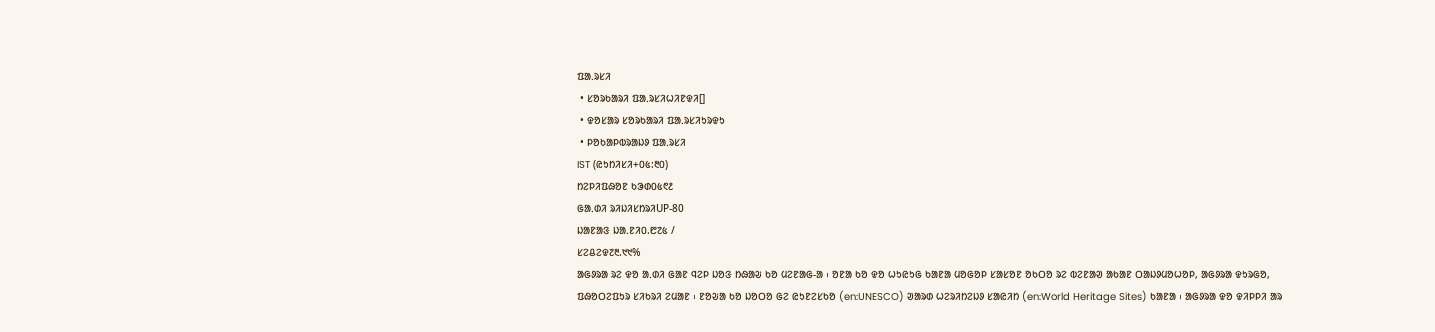ᱯᱟᱹᱨᱥᱤ
 • ᱥᱚᱨᱠᱟᱨᱤ ᱯᱟᱹᱨᱥᱤᱦᱤᱱᱫᱤ[]
 • ᱫᱚᱥᱟᱨ ᱥᱚᱨᱠᱟᱨᱤ ᱯᱟᱹᱨᱥᱤᱩᱨᱫᱩ
 • ᱞᱚᱠᱟᱞᱵᱨᱟᱡᱽ ᱯᱟᱹᱨᱥᱤ
IST (ᱭᱩᱴᱤᱥᱤ+᱐᱕:᱓᱐)
ᱴᱮᱞᱤᱯᱷᱚᱱ ᱠᱳᱰ᱐᱕᱖᱒
ᱜᱟᱹᱰᱤ ᱨᱤᱡᱤᱥᱴᱨᱤUP-80
ᱡᱟᱱᱟᱝ ᱡᱟᱹᱱᱤ᱐.᱘᱗᱕ /
ᱥᱮᱪᱮᱫ᱗᱓.᱑᱑%
ᱟᱜᱽᱨᱟ ᱨᱮ ᱫᱚ ᱟᱹᱰᱤ ᱜᱟᱱ ᱧᱮᱞ ᱡᱚᱝ ᱴᱷᱟᱶ ᱠᱚ ᱢᱮᱱᱟᱜ-ᱟ ᱾ ᱚᱱᱟ ᱠᱚ ᱫᱚ ᱦᱩᱭᱩᱜ ᱠᱟᱱᱟ ᱢᱚᱜᱚᱞ ᱥᱟᱥᱚᱱ ᱚᱠᱛᱚ ᱨᱮ ᱵᱮᱱᱟᱣ ᱟᱠᱟᱱ ᱛᱟᱡᱽᱢᱚᱦᱚᱞ, ᱟᱜᱽᱨᱟ ᱫᱩᱨᱜᱚ, ᱯᱷᱚᱛᱮᱯᱩᱨ ᱥᱤᱠᱨᱤ ᱮᱢᱟᱱ ᱾ ᱱᱚᱶᱟ ᱠᱚ ᱡᱚᱛᱚ ᱜᱮ ᱭᱩᱱᱮᱥᱠᱚ (en:UNESCO) ᱣᱟᱨᱰ ᱦᱮᱨᱤᱴᱮᱡᱽ ᱥᱟᱭᱤᱴ (en:World Heritage Sites) ᱠᱟᱱᱟ ᱾ ᱟᱜᱽᱨᱟ ᱫᱚ ᱫᱤᱞᱞᱤ ᱟᱨ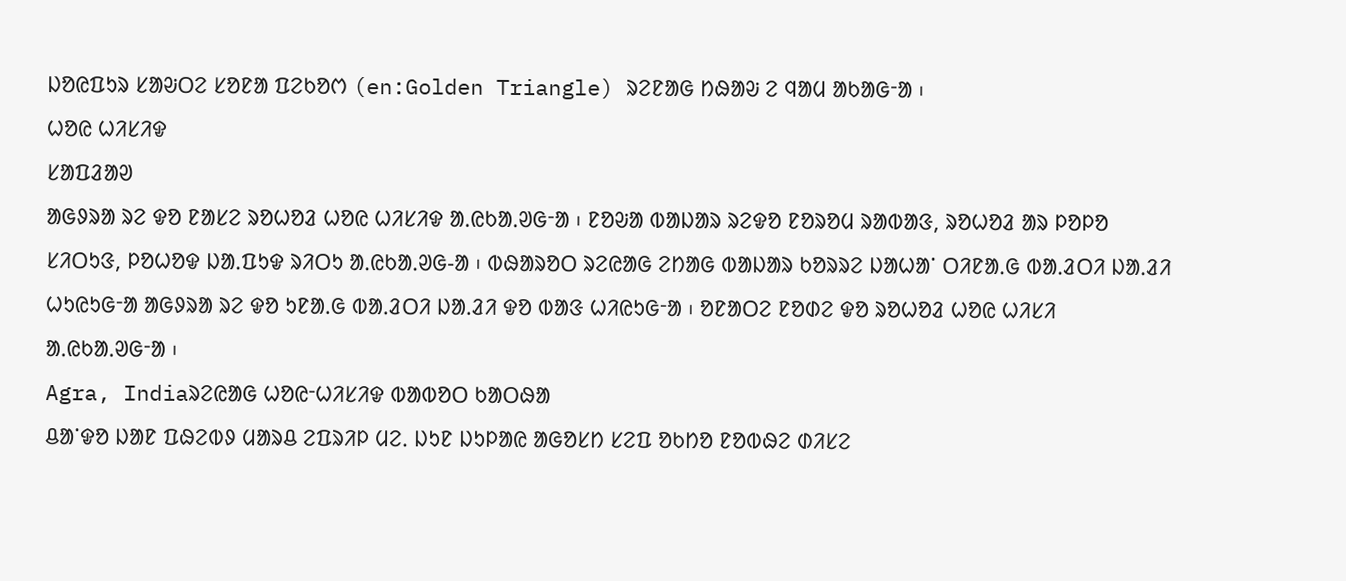ᱡᱚᱭᱯᱩᱨ ᱥᱟᱶᱛᱮ ᱥᱚᱱᱟ ᱯᱮᱠᱚᱬ (en:Golden Triangle) ᱨᱮᱱᱟᱜ ᱴᱷᱟᱶ ᱮ ᱧᱟᱢ ᱟᱠᱟᱜᱼᱟ ᱾
ᱦᱚᱭ ᱦᱤᱥᱤᱫ
ᱥᱟᱯᱲᱟᱣ
ᱟᱜᱽᱨᱟ ᱨᱮ ᱫᱚ ᱱᱟᱥᱮ ᱨᱚᱦᱚᱲ ᱦᱚᱭ ᱦᱤᱥᱤᱫ ᱟᱹᱭᱠᱟᱹᱣᱜᱼᱟ ᱾ ᱱᱚᱶᱟ ᱵᱟᱡᱟᱨ ᱨᱮᱫᱚ ᱱᱚᱨᱚᱢ ᱨᱟᱵᱟᱝ, ᱨᱚᱦᱚᱲ ᱟᱨ ᱞᱚᱞᱚ ᱥᱤᱛᱩᱝ, ᱞᱚᱦᱚᱫ ᱡᱟᱹᱯᱩᱫ ᱨᱤᱛᱩ ᱟᱹᱭᱠᱟᱹᱣᱜ-ᱟ ᱾ ᱵᱷᱟᱨᱚᱛ ᱨᱮᱭᱟᱜ ᱮᱴᱟᱜ ᱵᱟᱡᱟᱨ ᱠᱚᱨᱨᱮ ᱡᱟᱦᱟᱸ ᱛᱤᱱᱟᱹᱜ ᱵᱟᱹᱲᱛᱤ ᱡᱟᱹᱲᱤ ᱦᱩᱭᱩᱜᱼᱟ ᱟᱜᱽᱨᱟ ᱨᱮ ᱫᱚ ᱩᱱᱟᱹᱜ ᱵᱟᱹᱲᱛᱤ ᱡᱟᱹᱲᱤ ᱫᱚ ᱵᱟᱝ ᱦᱤᱭᱩᱜᱼᱟ ᱾ ᱚᱱᱟᱛᱮ ᱱᱚᱰᱮ ᱫᱚ ᱨᱚᱦᱚᱲ ᱦᱚᱭ ᱦᱤᱥᱤ ᱟᱹᱭᱠᱟᱹᱣᱜᱼᱟ ᱾
Agra, Indiaᱨᱮᱭᱟᱜ ᱦᱚᱭᱼᱦᱤᱥᱤᱫ ᱵᱟᱵᱚᱛ ᱠᱟᱛᱷᱟ
ᱪᱟᱸᱫᱚ ᱡᱟᱱ ᱯᱷᱮᱵᱽ ᱢᱟᱨᱪ ᱮᱯᱨᱤᱞ ᱢᱮᱹ ᱡᱩᱱ ᱡᱩᱞᱟᱭ ᱟᱜᱚᱥᱴ ᱥᱮᱯ ᱚᱠᱴᱚ ᱱᱚᱵᱷᱮ ᱰᱤᱥᱮ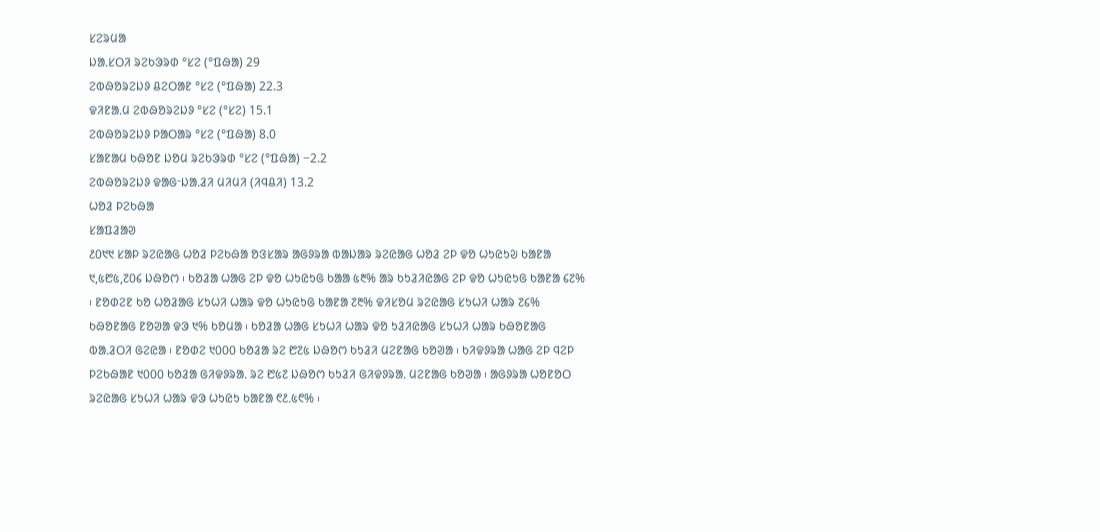ᱥᱮᱨᱢᱟ
ᱡᱟᱹᱥᱛᱤ ᱨᱮᱠᱳᱨᱰ °ᱥᱮ (°ᱯᱷᱟ) 29
ᱮᱵᱷᱚᱨᱮᱡᱽ ᱪᱮᱛᱟᱱ °ᱥᱮ (°ᱯᱷᱟ) 22.3
ᱫᱤᱱᱟᱹᱢ ᱮᱵᱷᱚᱨᱮᱡᱽ °ᱥᱮ (°ᱥᱮ) 15.1
ᱮᱵᱷᱚᱨᱮᱡᱽ ᱞᱟᱛᱟᱨ °ᱥᱮ (°ᱯᱷᱟ) 8.0
ᱥᱟᱱᱟᱢ ᱠᱷᱚᱱ ᱡᱚᱢ ᱨᱮᱠᱳᱨᱰ °ᱥᱮ (°ᱯᱷᱟ) −2.2
ᱮᱵᱷᱚᱨᱮᱡᱽ ᱫᱟᱜᱼᱡᱟᱹᱲᱤ ᱢᱤᱢᱤ (ᱤᱧᱪᱤ) 13.2
ᱦᱚᱲ ᱞᱮᱠᱷᱟ
ᱥᱟᱯᱲᱟᱣ
᱒᱐᱑᱑ ᱥᱟᱞ ᱨᱮᱭᱟᱜ ᱦᱚᱲ ᱞᱮᱠᱷᱟ ᱚᱝᱥᱟᱨ ᱟᱜᱽᱨᱟ ᱵᱟᱡᱟᱨ ᱨᱮᱭᱟᱜ ᱦᱚᱲ ᱮᱞ ᱫᱚ ᱦᱩᱭᱩᱶ ᱠᱟᱱᱟ ᱑,᱕᱘᱕,᱗᱐᱔ ᱡᱷᱚᱬ ᱾ ᱠᱚᱲᱟ ᱦᱟᱜ ᱮᱞ ᱫᱚ ᱦᱩᱭᱩᱜ ᱠᱟᱟ ᱕᱓% ᱟᱨ ᱠᱩᱲᱤᱭᱟᱜ ᱮᱞ ᱫᱚ ᱦᱩᱭᱩᱜ ᱠᱟᱱᱟ ᱔᱗% ᱾ ᱱᱚᱰᱮᱱ ᱠᱚ ᱦᱚᱲᱟᱜ ᱥᱩᱦᱤ ᱦᱟᱨ ᱫᱚ ᱦᱩᱭᱩᱜ ᱠᱟᱱᱟ ᱗᱓% ᱫᱤᱥᱚᱢ ᱨᱮᱭᱟᱜ ᱥᱩᱦᱤ ᱦᱟᱨ ᱗᱔% ᱠᱷᱚᱱᱟᱜ ᱱᱚᱣᱟ ᱫᱳ ᱑% ᱠᱚᱢᱟ ᱾ ᱠᱚᱲᱟ ᱦᱟᱜ ᱥᱩᱦᱤ ᱦᱟᱨ ᱫᱚ ᱩᱲᱤᱭᱟᱜ ᱥᱩᱦᱤ ᱦᱟᱨ ᱠᱷᱚᱱᱟᱜ ᱵᱟᱹᱲᱛᱤ ᱜᱮᱭᱟ ᱾ ᱱᱚᱰᱮ ᱑᱐᱐᱐ ᱠᱚᱲᱟ ᱨᱮ ᱘᱗᱕ ᱡᱷᱚᱬ ᱠᱩᱲᱤ ᱢᱮᱱᱟᱜ ᱠᱚᱣᱟ ᱾ ᱠᱤᱫᱽᱨᱟ ᱦᱟᱜ ᱮᱞ ᱧᱮᱞ ᱞᱮᱠᱷᱟᱱ ᱑᱐᱐᱐ ᱠᱚᱲᱟ ᱜᱤᱫᱽᱨᱟᱹ ᱨᱮ ᱘᱕᱗ ᱡᱷᱚᱬ ᱠᱩᱲᱤ ᱜᱤᱫᱽᱨᱟᱹ ᱢᱮᱱᱟᱜ ᱠᱚᱣᱟ ᱾ ᱟᱜᱽᱨᱟ ᱦᱚᱱᱚᱛ ᱨᱮᱭᱟᱜ ᱥᱩᱦᱤ ᱦᱟᱨ ᱫᱳ ᱦᱩᱭᱩ ᱠᱟᱱᱟ ᱖᱒ᱹ᱕᱖% ᱾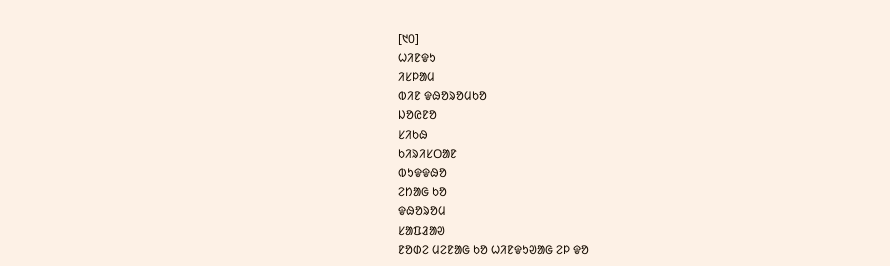[᱑᱐]
ᱦᱤᱱᱫᱩ
ᱤᱥᱞᱟᱢ
ᱵᱤᱱ ᱫᱷᱚᱨᱚᱢᱠᱚ
ᱡᱚᱭᱱᱚ
ᱥᱤᱠᱷ
ᱠᱤᱨᱤᱥᱛᱟᱱ
ᱵᱩᱫᱫᱷᱚ
ᱮᱴᱟᱜ ᱠᱚ
ᱫᱷᱚᱨᱚᱢ
ᱥᱟᱯᱲᱟᱣ
ᱱᱚᱰᱮ ᱢᱮᱱᱟᱜ ᱠᱚ ᱦᱤᱱᱫᱩᱣᱟᱜ ᱮᱞ ᱫᱚ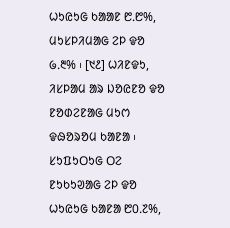ᱦᱩᱭᱩᱜ ᱠᱟᱟᱱ ᱘ᱹ᱘%, ᱢᱩᱥᱞᱤᱢᱟᱜ ᱮᱞ ᱫᱚ ᱙ᱹ᱓% ᱾ [᱑᱒] ᱦᱤᱱᱫᱩ, ᱤᱥᱞᱟᱢ ᱟᱨ ᱡᱚᱭᱱᱚ ᱫᱚ ᱱᱚᱰᱮᱱᱟᱜ ᱢᱩᱬ ᱫᱷᱚᱨᱚᱢ ᱠᱟᱱᱟ ᱾ ᱥᱩᱯᱩᱛᱩᱜ ᱛᱮ ᱱᱩᱠᱩᱣᱟᱜ ᱮᱞ ᱫᱚ ᱦᱩᱭᱩᱜ ᱠᱟᱱᱟ ᱘᱐ᱹ᱗%,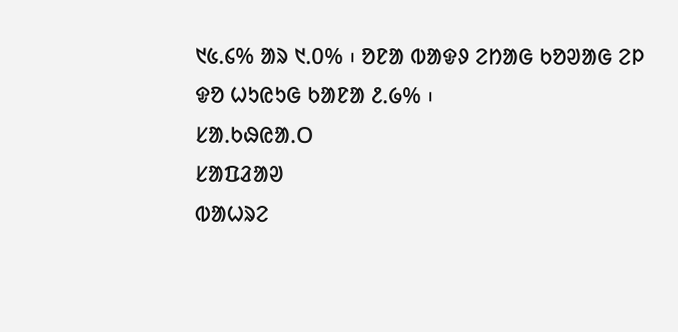᱑᱕ᱹ᱔% ᱟᱨ ᱑ᱹ᱐% ᱾ ᱚᱱᱟ ᱵᱟᱫᱽ ᱮᱴᱟᱜ ᱠᱚᱣᱟᱜ ᱮᱞ ᱫᱚ ᱦᱩᱭᱩᱜ ᱠᱟᱱᱟ ᱒ᱹ᱙% ᱾
ᱥᱟᱹᱠᱷᱭᱟᱹᱛ
ᱥᱟᱯᱲᱟᱣ
ᱵᱟᱦᱨᱮ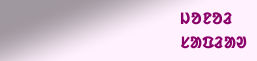ᱡᱚᱱᱚᱲ
ᱥᱟᱯᱲᱟᱣ